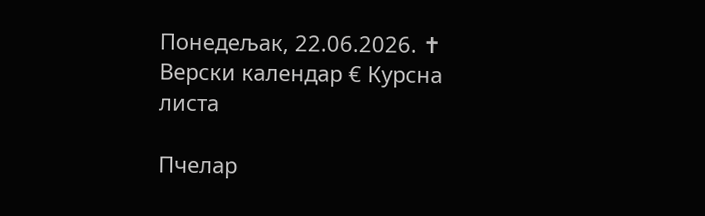Понедељак, 22.06.2026. ✝ Верски календар € Курсна листа

Пчелар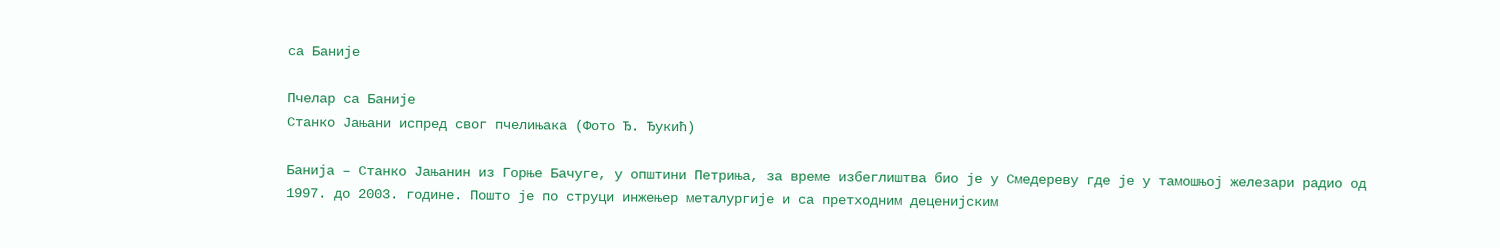са Баније

Пчелар са Баније
Станко Јањани испред свог пчелињака (Фото Ђ. Ђукић)

Банија – Станко Јањанин из Горње Бачуге, у општини Петриња, за време избеглиштва био је у Смедереву где је у тамошњој железари радио од 1997. до 2003. године. Пошто је по струци инжењер металургије и са претходним деценијским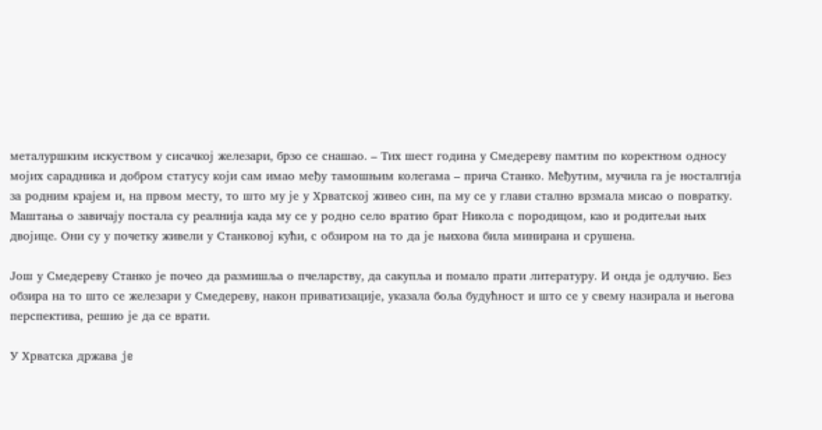металуршким искуством у сисачкој железари, брзо се снашао. – Тих шест година у Смедереву памтим по коректном односу мојих сарадника и добром статусу који сам имао међу тамошњим колегама – прича Станко. Међутим, мучила га је носталгија за родним крајем и, на првом месту, то што му је у Хрватској живео син, па му се у глави стално врзмала мисао о повратку. Маштања о завичају постала су реалнија када му се у родно село вратио брат Никола с породицом, као и родитељи њих двојице. Они су у почетку живели у Станковој кући, с обзиром на то да је њихова била минирана и срушена.

Још у Смедереву Станко је почео да размишља о пчеларству, да сакупља и помало прати литературу. И онда је одлучио. Без обзира на то што се железари у Смедереву, након приватизације, указала боља будућност и што се у свему назирала и његова перспектива, решио је да се врати.

У Хрватскa држава je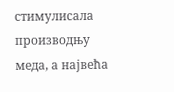стимулисала производњу меда, а највећа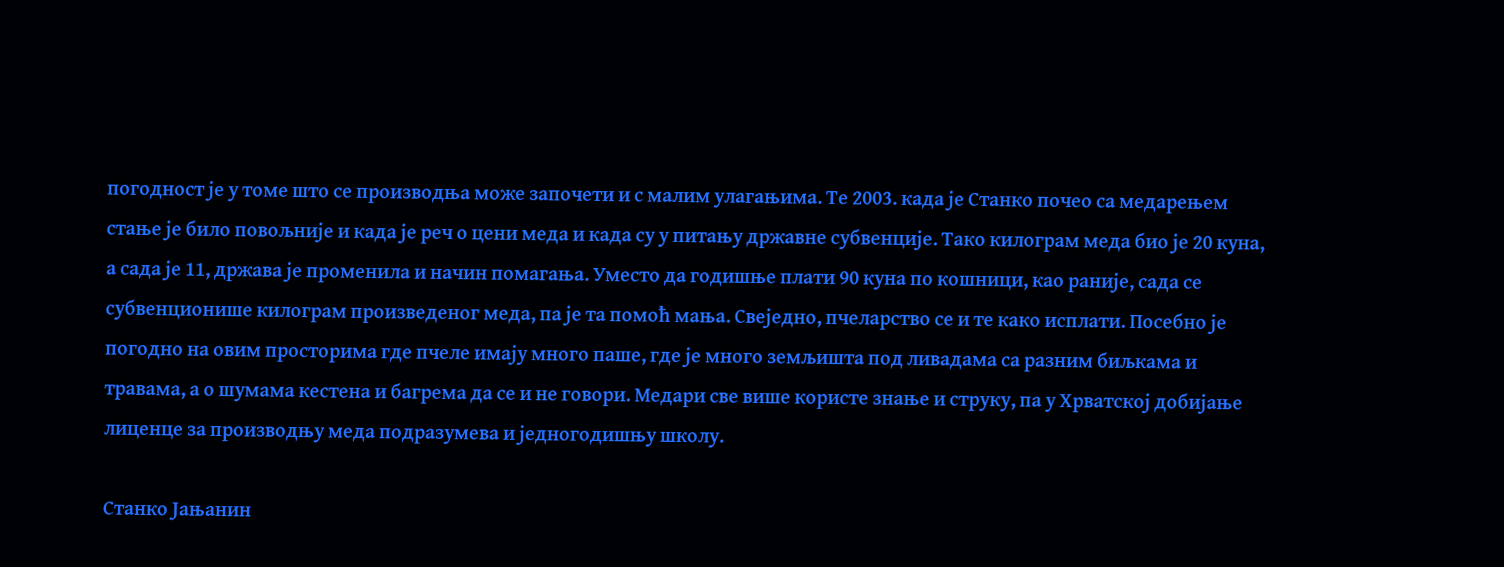погодност је у томе што се производња може започети и с малим улагањима. Те 2003. када је Станко почео са медарењем стање је било повољније и када је реч о цени меда и када су у питању државне субвенције. Тако килограм меда био је 20 куна, а сада је 11, држава је променила и начин помагања. Уместо да годишње плати 90 куна по кошници, као раније, сада се субвенционише килограм произведеног меда, па је та помоћ мања. Свеједно, пчеларство се и те како исплати. Посебно је погодно на овим просторима где пчеле имају много паше, где је много земљишта под ливадама са разним биљкама и травама, а о шумама кестена и багрема да се и не говори. Медари све више користе знање и струку, па у Хрватској добијање лиценце за производњу меда подразумева и једногодишњу школу.

Станко Јањанин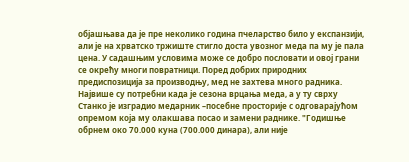објашњава да је пре неколико година пчеларство било у експанзији, али је на хрватско тржиште стигло доста увозног меда па му је пала цена. У садашњим условима може се добро пословати и овој грани се окрећу многи повратници. Поред добрих природних предиспозиција за производњу, мед не захтева много радника. Највише су потребни када је сезона врцања меда, а у ту сврху Станко је изградио медарник –посебне просторије с одговарајућом опремом која му олакшава посао и замени раднике. "Годишње обрнем око 70.000 куна (700.000 динара), али није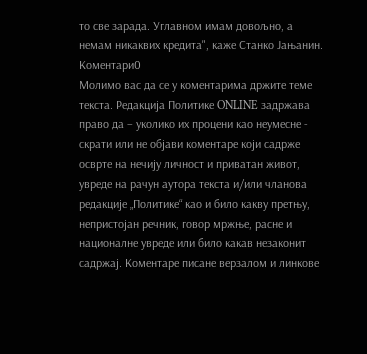то све зарада. Углавном имам довољно, а немам никаквих кредита", каже Станко Јањанин.
Коментари0
Молимо вас да се у коментарима држите теме текста. Редакција Политике ONLINE задржава право да – уколико их процени као неумесне - скрати или не објави коментаре који садрже осврте на нечију личност и приватан живот, увреде на рачун аутора текста и/или чланова редакције „Политике“ као и било какву претњу, непристојан речник, говор мржње, расне и националне увреде или било какав незаконит садржај. Коментаре писане верзалом и линкове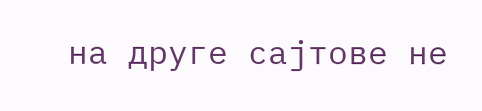на друге сајтове не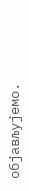објављујемо.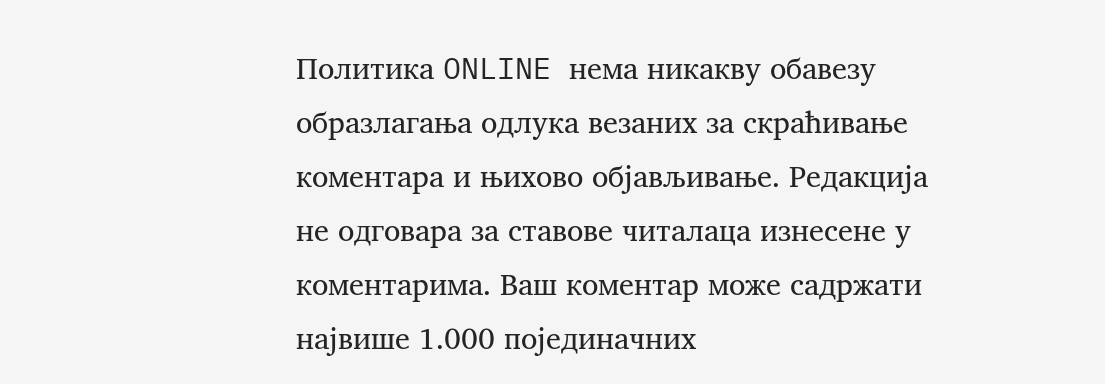Политика ONLINE нема никакву обавезу образлагања одлука везаних за скраћивање коментара и њихово објављивање. Редакција не одговара за ставове читалаца изнесене у коментарима. Ваш коментар може садржати највише 1.000 појединачних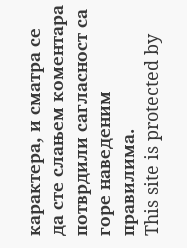карактера, и сматра се да сте слањем коментара потврдили сагласност са горе наведеним правилима.
This site is protected by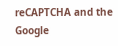reCAPTCHA and the Google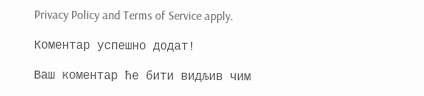Privacy Policy and Terms of Service apply.

Комeнтар успeшно додат!

Ваш комeнтар ћe бити видљив чим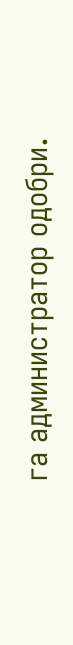га администратор одобри.